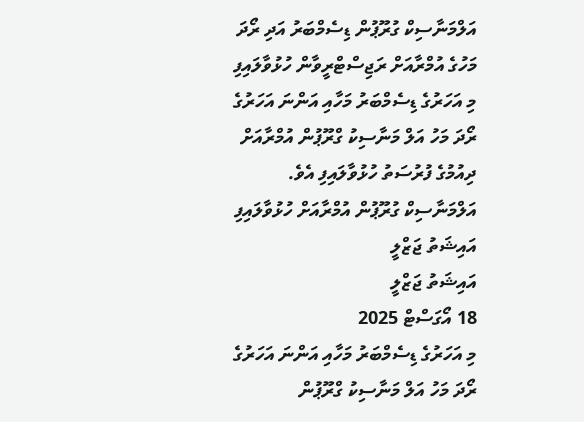އަލްމަނާސިކް ގުރޫޕުން ޑިސެމްބަރު އަދި ރޯދަ މަހުގެ އުމްރާއަށް ރަޖިސްޓްރީވާން ހުޅުވާލައިފި
މި އަހަރުގެ ޑިސެމްބަރު މަހާއި އަންނަ އަހަރުގެ ރޯދަ މަހު އަލް މަނާސިކު ގްރޫޕުން އުމްރާއަށް ދިއުމުގެ ފުރުސަތު ހުޅުވާލައިފި އެވެ.
އަލްމަނާސިކް ގުރޫޕުން އުމްރާއަށް ހުޅުވާލައިފި
އައިޝަތު ޖަޒްލީ
އައިޝަތު ޖަޒްލީ
18 އޯގަސްޓް 2025
މި އަހަރުގެ ޑިސެމްބަރު މަހާއި އަންނަ އަހަރުގެ ރޯދަ މަހު އަލް މަނާސިކު ގްރޫޕުން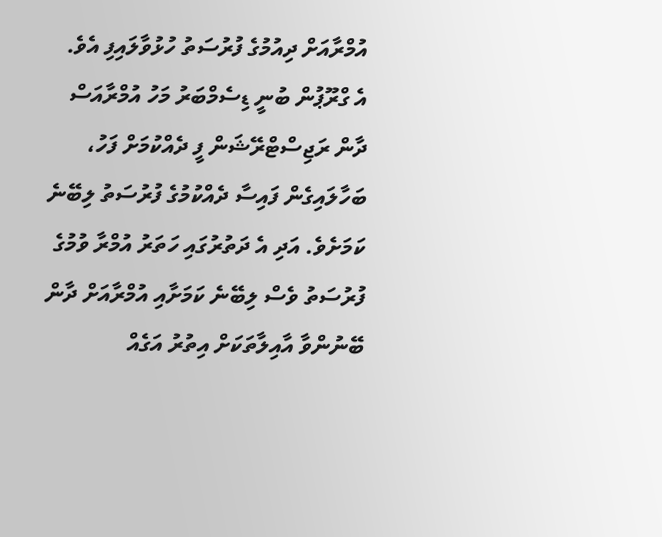އުމްރާއަށް ދިއުމުގެ ފުރުސަތު ހުޅުވާލައިފި އެވެ.
އެ ގްރޫޕުން ބުނީ ޑިސެމްބަރު މަހު އުމްރާއަސް ދާން ރަޖިސްޓްރޭޝަން ފީ ދެއްކުމަށް ފަހު، ބަހާލައިގެން ފައިސާ ދެއްކުމުގެ ފުރުސަތު ލިބޭނެ ކަމަށެވެ. އަދި އެ ދަތުރުގައި ހަތަރު އުމްރާ ވުމުގެ ފުރުސަތު ވެސް ލިބޭނެ ކަމަށާއި އުމްރާއަށް ދާން ބޭނުންވާ އާއިލާތަކަށް އިތުރު އަގެއް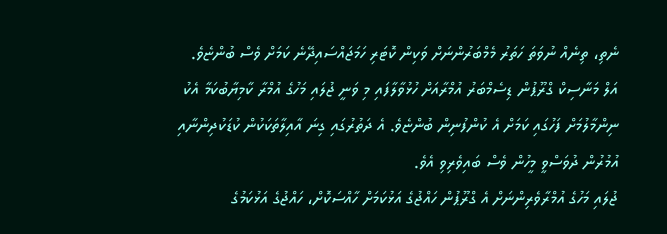ނެތި، ތިނެއް ނުވަތަ ހަތަރު މެމްބަރުންނަށް ވަކިން ކޮޓަރި ހަމަޖައްސައިދޭނެ ކަމަށް ވެސް ބުންޏެވެ.
އަލް މަނާސިކް ގްރޫޕުން ޑިސެމްބަރު އުމްރާއަށް ހުޅުވާލާފައި މި ވަނީ ޖުލައި މަހުގެ އުމްރާ ކާމިޔާބުކަމާ އެކު ނިންމާލުމަށް ފަހުގައި ކަމަށް އެ ކުންފުނިން ބުންޏެވެ. އެ ދަތުރުގައި ގިނަ އާއިލާތަކަކުން ކުޑަކުދިންނާއި އުމުރުން ދުވަސްވީ މީހުން ވެސް ބައިވެރިވި އެވެ.
ޖުލައި މަހުގެ އުމްރާވެރިންނަށް އެ ގްރޫޕުން ހައްޖުގެ އަޅުކަމަށް ހާއްސަކޮށް، ހައްޖުގެ އަޅުކަމުގެ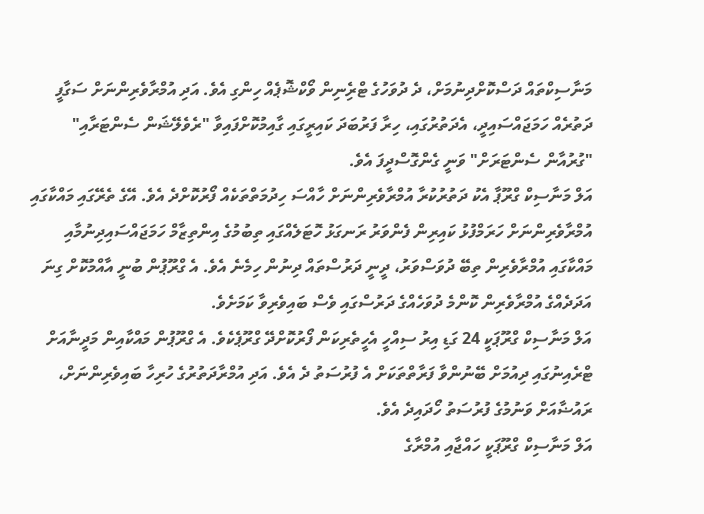މަނާސިކްތައް ދަސްކޮށްދިނުމަށް، ދެ ދުވަހުގެ ޓްރެިނިން ވޯކްޝޮޕެއް ހިންގި އެވެ. އަދި އުމްރާވެރިންނަށް ސަގާފީ ދަތުރެއް ހަމަޖައްސައިދީ، އެދަތުރުގައި، ހިރާ ފަރުބަދަ ކައިރީގައި ގާއިމުކޮށްފައިވާ "ރެވެލޭޝަން ސެންޓަރާއި" "ގުރުއާން ސެންޓަރަށް" ވަނީ ގެންގޮސްދީފަ އެވެ.
އަލް މަނާސިކް ގްރޫޕާ އެކު ދަތުރުކުރާ އުމްރާވެރިންނަށް ހާއްސަ ހިދުމަތްތަކެއް ފޯރުކޮށްދެ އެވެ. އޭގެ ތެރޭގައި މައްކާގައި އުމްރާވެރިންނަށް ހަރަމްފުޅު ކައިރިން ފެންވަރު ރަނގަޅު ހޮޓަލެއްގައި ތިބުމުގެ އިންތިޒާމް ހަމަޖައްސައިދިނުމާއި މައްކާގައި އުމްރާވެރިން ތިބޭ ދުވަސްވަރު، ދީނީ ދަރުސްތައް ދިނުން ހިމެނެ އެވެ. އެ ގްރޫޕުން ބުނީ އާއްމުކޮށް ގިނަ އަދަދެއްގެ އުމްރާވެރިން ކޮންމެ ދުވަހެއްގެ ދަރުސްގައި ވެސް ބައިވެރިވާ ކަމަށެވެ.
އަލް މަނާސިކް ގްރޫޕަކީ 24 ގަޑި އިރު ސިއްހީ އެހީތެރިކަން ފޯރުކޮށްދޭ ގްރޫޕެކެވެ. އެ ގްރޫޕުން މައްކާއިން މަދީނާއަށް ޓްރެއިނުގައި ދިއުމަށް ބޭނުންވާ ފަރާތްތަކަށް އެ ފުރުސަތު ދެ އެވެ. އަދި އުމްރާދަތުރުގެ ހުރިހާ ބައިވެރިންނަށް، ރައުޟާއަށް ވަނުމުގެ ފުރުސަތު ހޯދައިދެ އެވެ.
އަލް މަނާސިކް ގްރޫޕަކީ ހައްޖާއި އުމްރާގެ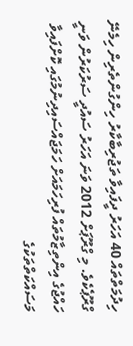ހިދުމަތްތައް 40 އަހަރު ދީފައިވާ ތަޖުރިބާކާރު ހިންގުންތެރިން ހިމެނޭ ގްރޫޕެކެވެ. މި ގްރޫޕަށް 2012 ވަނަ އަހަރު ސައުދީ ސަރުކަރުން ވަނީ ހައްޖުގެ އިންތިޒާމުތައް ފުރިހަމައަށް ހަމަޖައްސައިދިނުމުގައި ކޮށްފައިވާ މަސައްކަތްތަކުގެ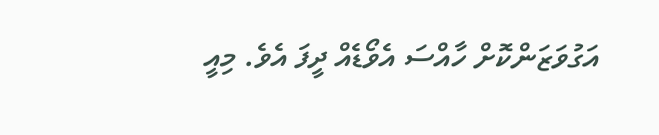އަގުވަޒަންކޮށް ހާއްސަ އެވޯޑެއް ދީފަ އެވެ. މިއީ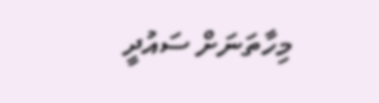މިހާތަނަށް ސައުދީ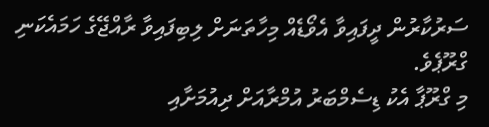ސަރުކާރުން ދީފައިވާ އެވޯޑެއް މިހާތަނަށް ލިބިފައިވާ ރާއްޖޭގެ ހަމައެކަނި ގްރޫޕެވެ.
މި ގްރޫޕާ އެކު ޑިސެމްބަރު އުމްރާއަށް ދިއުމަށާއި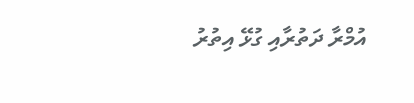އުމްރާ ދަތުރާއި ގުޅޭ އިތުރު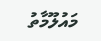މައުލޫމާތު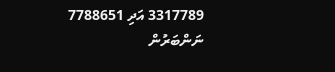3317789 އަދި 7788651 ނަންބަރުން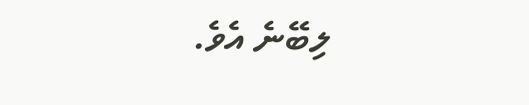ލިބޭނެ އެވެ.